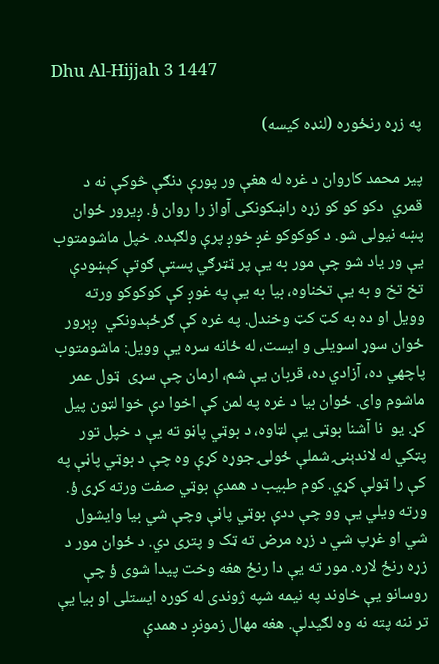Dhu Al-Hijjah 3 1447

په زړه رنځوره (لنډه کیسه)

پير محمد کاروان د غره له هغې ور پورې دنګې څوکې نه د قمري  دکو کو کو زړه راښکونکی آواز را روان ؤ. ږیرور ځوان پښه نیولی شو. د کوکوکو غږ خوږ پرې ولګېده. خپل ماشومتوب یې ور یاد شو چې مور به یې پر ټټرګي پستې ګوتې کېښودې تخ تخ و به یې تخناوه، بیا به یې په غوږ کې کوکوکو ورته وویل او ده به کټ کټ وخندل. په غره کې ګرځېدونکي  ږېرور ځوان سوړ اسویلی و ایست، له ځانه سره یې وویل: ماشومتوب پاچهي ده، آزادي ده، قربان یې شم، ارمان چې سړی  ټول عمر ماشوم وای. ځوان بیا د غره په لمن کې اخوا دې خوا لټون پیل کړ. یو  نا آشنا بوټی یې لټاوه، د بوټي پاڼو ته یې د خپل تور پټکي له لاندېنۍ شملې ځولۍ جوړه کړې وه چې د بوټي پاڼې په کې را ټولې کړي. کوم طبیب د همدې بوټي صفت ورته کړی ؤ. ورته ویلي یې وو چې ددې بوټي پاڼې وچې شي بیا وایشول شي او غړپ شي د زړه مرض ته ټک و پتری دي. د ځوان مور د زړه رنځ لاره. مور ته یې دا رنځ هغه وخت پیدا شوی ؤ چې روسانو یې خاوند په نیمه شپه ژوندی له کوره ایستلی او بیا یې تر ننه پته نه وه لګیدلې. هغه مهال زمونږ د همدې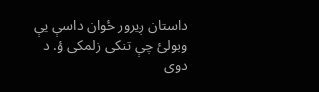داستان ږیرور ځوان داسې یې وبولئ چې تنکی زلمکی ؤ. د دوی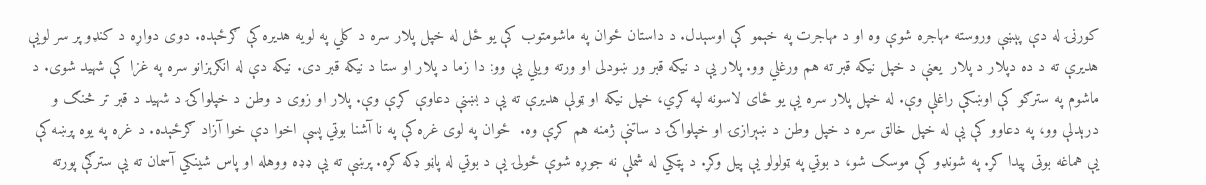کورنۍ له دې پېښې وروسته مهاجره شوې وه او د مهاجرت په خېمو کې اوسېدل. د داستان ځوان په ماشومتوب کې یو ځل له خپل پلار سره د کلي په لویه هدیره کې ګرځېده. دوی دواړه د کنډو پر سر لویې هدیرې ته د ده دپلار د پلار  یعنې د خپل نیکه قبر ته هم ورغلي وو. پلار یې د نیکه قبر ور ښودلی او ورته ویلي یې وو: دا زما د پلار او ستا د نیکه قبر دی. نیکه دې له انګرېزانو سره په غزا کې شهید شوی. د ماشوم په سترګو کې اوښکې راغلې وې. له خپل پلار سره یې یو ځای لاسونه لپه کړي، خپل نیکه او ټولې هدیرې ته یې د بښنې دعاوې کړې وې. پلار او زوی د وطن د خپلواکۍ د شهید د قبر تر څنګ و درېدلې وو، په دعاوو کې یې له خپل خالق سره د خپل وطن د ښېرازۍ او خپلواکۍ د ساتنې ژمنه هم کړې وه.  ځوان په لوی غره کې په نا آشنا بوټي پسې اخوا دې خوا آزاد ګرځېده. د غره په یوه پرښه کې یې هماغه بوټی پیدا کړ. په شونډو کې موسک شو، د بوټي په ټولولو یې پیل وکړ. د پټکي له شملې نه جوړه شوې ځولۍ یې د بوټي له پاڼو ډکه کړه. پرښې ته يې ډډه ووهله او پاس شینکي آسمان ته یې سترګې پورته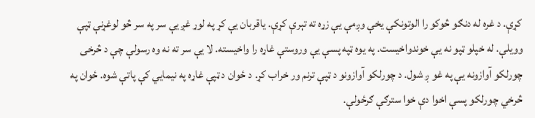کړې. د غره له دنګو څوکو را الوتونکې یخې وږمې یې زړه ته تېرې کړې. یاقربان یې کړ په لوړ غږ یې سر په سر څو لوغړنې ټپې وویلې. له خپلو ټپو نه یې خوندواخیست. په یوه ټپه پسې یې وروستې غاړه را واخیسته. لا یې سر ته نه وه رسولې چې د څرخی چورلکو آوازونه یې په غو ږ شول. د چورلکو آوازونو د ټپې ترنم ور خراب کړ. د ځوان د ټپې غاړه په نیمايي کې پاتې شوه. ځوان په څرخي چورلکو پسې اخوا دې خوا سترګې ګرځولې.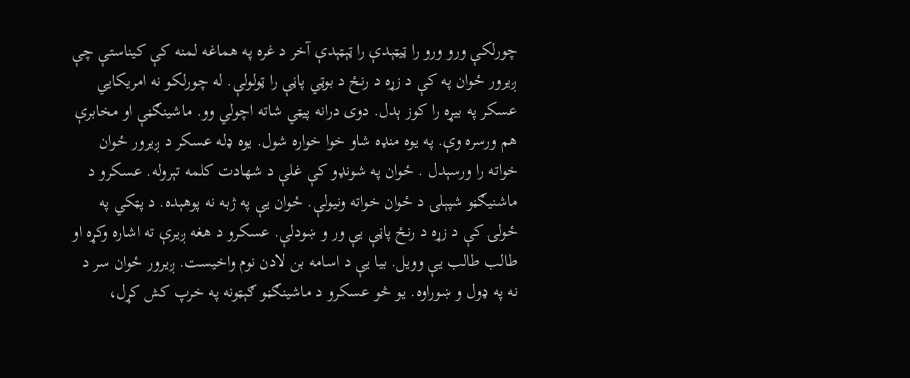چورلکې ورو ورو را ټيټېدې را ټېټېدې آخر د غره په هماغه لمنه کې کیناستې چې ږیرور ځوان په کې د زړه د رنځ د بوټي پاڼې را ټولولې. له چورلکو نه امریکايي عسکر په بیړه را کوز ېدل. دوی درانه پیټي شاته اچولي وو. ماشینګڼې او مخابرې هم ورسره وې. په یوه منډه شاو خوا خواره شول. یوه ډله عسکر د ږیرور ځوان خواته را ورسېدل . ځوان په شونډو کې غلې د شهادت کلمه تېروله. عسکرو د ماشنیګڼو شپېلۍ د ځوان خواته ونیولې. ځوان یې په ژبه نه پوهېده. د پټکي په ځولۍ کې د زړه د رنځ پاڼې یې ور و ښودلې. عسکرو د هغه ږیرې ته اشاره وکړه او طالب طالب یې وویل. بیا یې د اسامه بن لادن نوم واخیست. ږیرور ځوان سر د نه په ډول و ښوراوه. یو څو عسکرو د ماشینګڼو ګېټونه په خرپ کش کړل،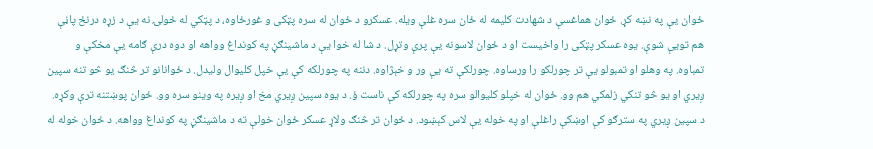ځوان یې په نښه کړ. ځوان هماغسې د شهادت کلیمه له ځان سره غلې ویله. عسکرو د ځوان له سره پټکی و غورځاوه، د پټکي له ځولۍ نه یې د زړه درنځ پاڼې هم تویې شوې. یوه عسکر پټکی را واخیست او د ځوان لاسونه یې پرې وتړل. د شا له خوا یې د ماشینګڼ په کونداغ وواهه او دوه درې ګامه یې مخکې و تمباوه. په وهلو او تمبولو یې تر چورلکو را ورساوه. چورلکې ته یې ور و خېژاوه. دننه په چورلکه کې یې خپل کلیوال ولیدل. د ځوانانو تر څنګ یو څو تنه سپین ږيري او یو څو تنکي زلمکي هم وو. ځوان له خپلو کلیوالو سره په چورلکه کې ناست ؤ. د یوه سپین ږیري مخ او ږیره په وینو سره وو. ځوان پوښتنه ترې وکړه. د سپین ږیري په سترګو کې اوښکې راغلې او په خوله یې لاس کېښود. د ځوان تر څنګ ولاړ عسکر ځوان خولې ته د ماشینګڼ په کونداغ وواهه. د ځوان خوله له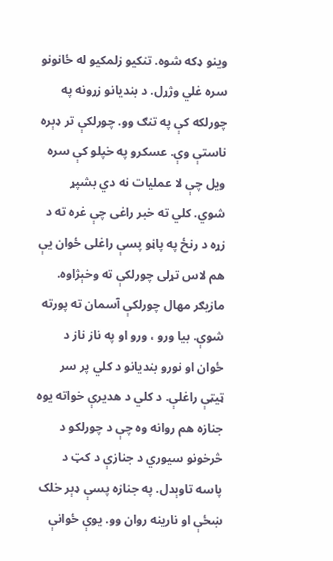وینو ډکه شوه. تنکیو زلمکیو له ځانونو سره غلي وژړل. د بندیانو زړونه په چورلکه کې په تنګ وو. چورلکې تر ډېره ناستې وې. عسکرو په خپلو کې سره ویل چې لا عملیات نه دي بشپړ شوي. کلي ته خبر راغی چې غره ته د زړه د رنځ په پاڼو پسې راغلی ځوان یې هم لاس تړلی چورلکې ته وخېژاوه. مازیګر مهال چورلکې آسمان ته پورته شوې. بیا ورو ، ورو او په ناز ناز د ځوان او نورو بندیانو د کلي پر سر ټيټې راغلې. د کلي د هدیرې خواته یوه جنازه هم روانه وه چې د چورلکو د څرخونو سیوري د جنازې د کټ د پاسه تاوېدل. په جنازه پسې ډېر خلک ښځې او نارینه روان وو. یوې ځوانې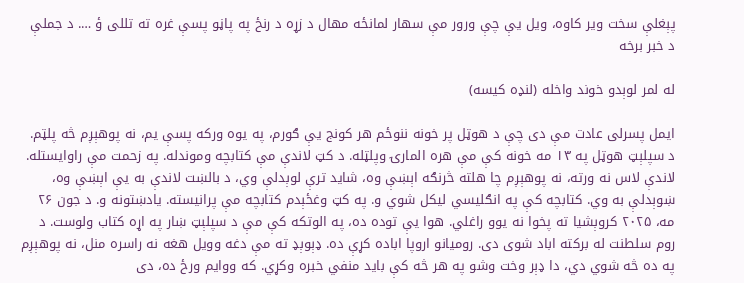پېغلې سخت ویر کاوه، ویل یې چې ورور مې سهار لمانځه مهال د زړه د رنځ په پاڼو پسې غره ته تللی ؤ …. د جملې د خبر برخه

له لمر لوېدو خوند واخله (لنډه کیسه)

ایمل پسرلی عادت مې دی چې د هوټل پر خونه ننوځم هر کونج یې ګورم، په یوه ورکه پسې یم، نه پوهېږم څه پلټم. د سپلېټ هوټل په ۱۳ مه خونه کې مې هره المارۍ وپلټله. د کټ لاندې مې کتابچه وموندله. په زحمت مې راوایستله. لاندې لاس نه ورته، نه پوهېږم چا هلته څرنګه اېښې وه، شاید ترې لوېدلې وي، د بالښت لاندې به یې اېښې وه، ښوېدلې به وي. کتابچه کې په انګلیسي لیکل شوي و. په کټ وغځېدم کتابچه مې پرانیسته. یادښتونه و. د جون ۲۶ مه، ۲۰۲۵ کروېشیا ته پخوا نه یوو راغلي. هوا یې توده ده، په الوتکه کې مې د سپلېټ ښار په اړه کتاب ولوست. د روم سلطنت له برکته اباد شوی دی. رومیانو اروپا اباده کړې ده. ډېوېډ ته مې دغه وویل هغه نه راسره منل، نه پوهېږم په ده څه شوي دي، دا ډېر وخت وشو په هر څه کې باید منفي خبره وکړي. که ووایم ورځ ده، دی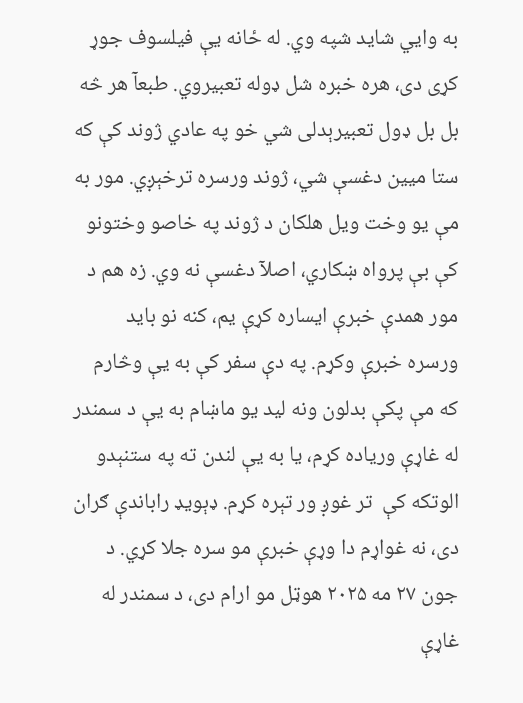به وایي شاید شپه وي. له ځانه یې فیلسوف جوړ کړی دی، هره خبره شل ډوله تعبیروي. طبعآ هر څه بل بل ډول تعبیرېدلی شي خو په عادي ژوند کې که ستا میین دغسې شي، ژوند ورسره ترخېږي. مور به مې یو وخت ویل هلکان د ژوند په خاصو وختونو کې بې پرواه ښکاري، اصلآ دغسې نه وي. زه هم د مور همدې خبرې ایساره کړې یم، کنه نو باید ورسره خبرې وکړم. په دې سفر کې به یې وڅارم که مې پکې بدلون ونه لید یو ماښام به یې د سمندر له غاړې وریاده کړم، یا به یې لندن ته په ستنېدو الوتکه کې  تر غوږ ور تېره کړم. ډېویډ راباندې ګران دی، نه غواړم دا وړې خبرې مو سره جلا کړي. د جون ۲۷ مه ۲۰۲۵ هوټل مو ارام دی، د سمندر له غاړې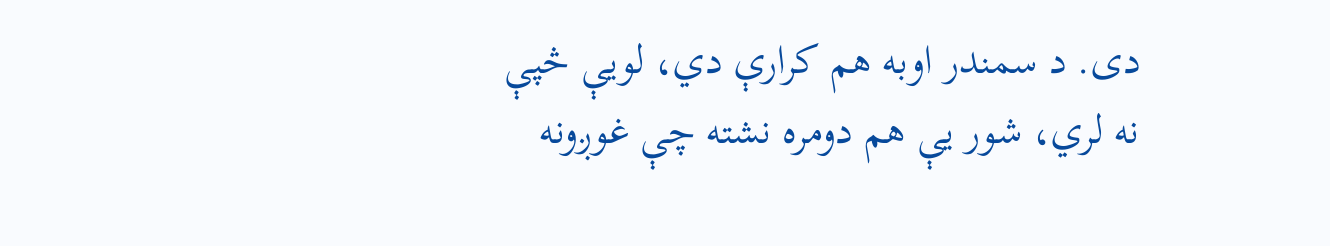دی. د سمندر اوبه هم کرارې دي، لویې څپې نه لري، شور یې هم دومره نشته چې غوږونه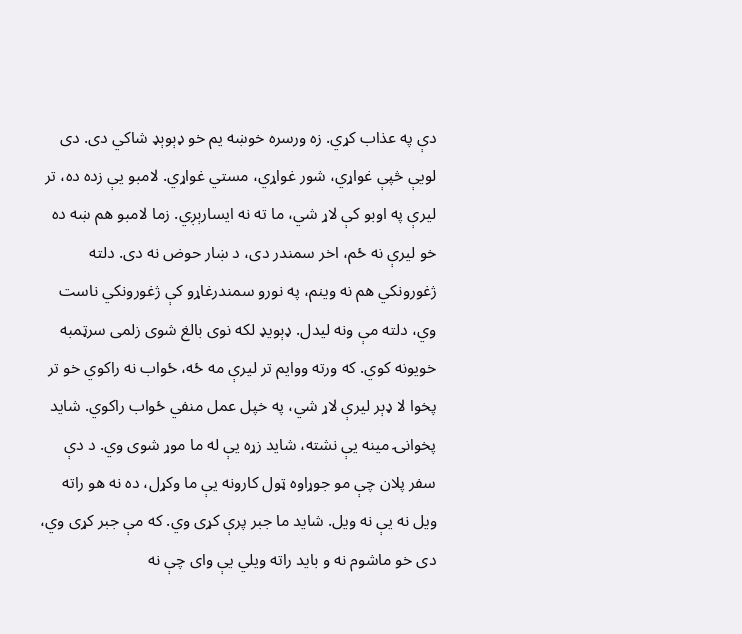دې په عذاب کړي. زه ورسره خوښه یم خو ډېوېډ شاکي دی. دی لویې څپې غواړي، شور غواړي، مستي غواړي. لامبو یې زده ده، تر لیرې په اوبو کې لاړ شي، ما ته نه ایسارېږي. زما لامبو هم ښه ده خو لیرې نه ځم، اخر سمندر دی، د ښار حوض نه دی. دلته ژغورونکي هم نه وینم، په نورو سمندرغاړو کې ژغورونکي ناست وي، دلته مې ونه لیدل. ډېویډ لکه نوی بالغ شوی زلمی سرټمبه خویونه کوي. که ورته ووایم تر لیرې مه ځه، ځواب نه راکوي خو تر پخوا لا ډېر لیرې لاړ شي، په خپل عمل منفي ځواب راکوي. شاید پخوانۍ مینه یې نشته، شاید زړه یې له ما موړ شوی وي. د دې سفر پلان چې مو جوړاوه ټول کارونه یې ما وکړل، ده نه هو راته ویل نه یې نه ویل. شاید ما جبر پرې کړی وي. که مې جبر کړی وي، دی خو ماشوم نه و باید راته ویلي یې وای چې نه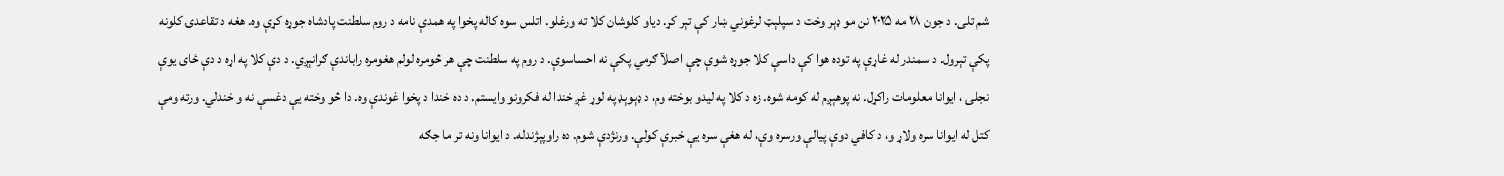شم تلی. د جون ۲۸ مه ۲۰۲۵ نن مو ډېر وخت د سپلېټ لرغوني ښار کې تېر کړ. دياو کلوشان کلا ته ورغلو. اتلس سوه کاله پخوا په همدې نامه د روم سلطنت پادشاه جوړه کړې وه. هغه د تقاعدۍ کلونه پکې تېرول. د سمندر له غاړې په توده هوا کې داسې کلا جوړه شوې چې اصلآ ګرمي پکې نه احساسوې. د روم په سلطنت چې هر څومره لولم هغومره راباندې ګرانېږي. د دې کلا په اړه د دې ځای یوې نجلۍ ، ایوانا معلومات راکړل. نه پوهېږم له کومه شوه. زه د کلا په لیدو بوخته وم، د ډېوېډ په لوړ غږ خندا له فکرونو وایستم. د ده خندا د پخوا غوندې وه. دا څو وخته یې دغسې نه و خندلي. ورته ومې کتل له ایوانا سره ولاړ و، د کافي دوې پیالې ورسره وې، له هغې سره یې خبرې کولې. ورنژدې شوم. ده راوپېژندله. د ایوانا ونه تر ما جګه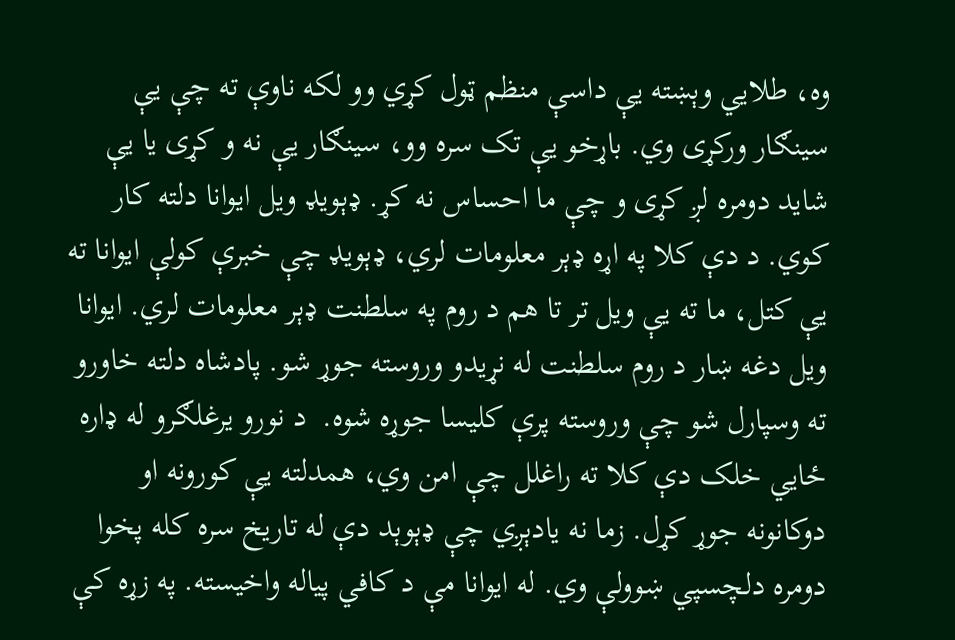وه، طلایي وېښته یې داسې منظم ټول کړي وو لکه ناوې ته چې یې سینګار ورکړی وي. باړخو یې تک سره وو، سینګار یې نه و کړی یا یې شاید دومره لږ کړی و چې ما احساس نه کړ. ډېويډ ویل ایوانا دلته کار کوي. د دې کلا په اړه ډېر معلومات لري، ډېویډ چې خبرې کولې ایوانا ته یې کتل، ما ته یې ویل تر تا هم د روم په سلطنت ډېر معلومات لري. ایوانا ویل دغه ښار د روم سلطنت له نړیدو وروسته جوړ شو. پادشاه دلته خاورو ته وسپارل شو چې وروسته پرې کلیسا جوړه شوه.  د نورو یرغلګرو له ډاره ځایي خلک دې کلا ته راغلل چې امن وي، همدلته یې کورونه او دوکانونه جوړ کړل. زما نه یادېږي چې ډېوېد دې له تاریخ سره کله پخوا دومره دلچسپي ښوولې وي. له ایوانا مې د کافي پیاله واخیسته. په زړه کې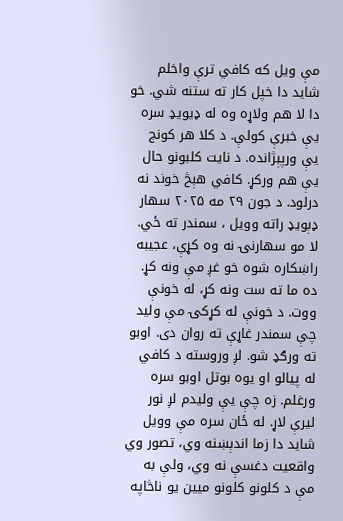مې ویل که کافي ترې واخلم شاید دا خپل کار ته ستنه شي. خو دا لا هم ولاړه وه له ډیويډ سره یې خبرې کولې. د کلا هر کونج یې ورپېژانده. د نایت کلبونو حال یې هم ورکړ. کافي هېڅ خوند نه درلود. د جون ۲۹ مه ۲۰۲۵ سهار ډېویډ راته وویل ، سمندر ته ځي. لا مو سهارنۍ نه وه کړې، عجیبه راښکاره شوه خو غږ مې ونه کړ. ده ما ته ست ونه کړ، له خونې ووت. د خونې له کړکۍ مې ولید چې سمندر غاړې ته روان دی. اوبو ته ورګډ شو. لږ وروسته د کافي له پیالو او یوه بوتل اوبو سره ورغلم. زه چې یې ولیدم لږ نور لیرې لاړ. له ځان سره مې وویل شاید دا زما اندېښنه وي، تصور وي واقعیت دغسې نه وي، ولې به مې د کلونو کلونو میین یو ناڅاپه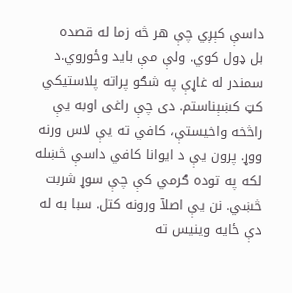داسې کېږي چې هر څه زما له قصده بل ‌ډول کوي. ولې مې باید وځوروي.د سمندر له غاړې په شګو پراته پلاستیکي کټ کښېناستم. دی چې راغی اوبه یې راڅخه واخیستې، کافي ته یې لاس ورنه ووړ. پرون یې د ایوانا کافي داسې څښله لکه په توده ګرمي کې چې سوړ شربت څښي. نن یې اصلآ ورونه کتل. سبا به له دې ځایه وینیس ته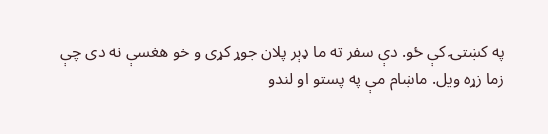په کښتۍ کې ځو. دې سفر ته ما ډېر پلان جوړ کړی و خو هغسې نه دی چې زما زړه ویل. ماښام مې په پستو او لندو